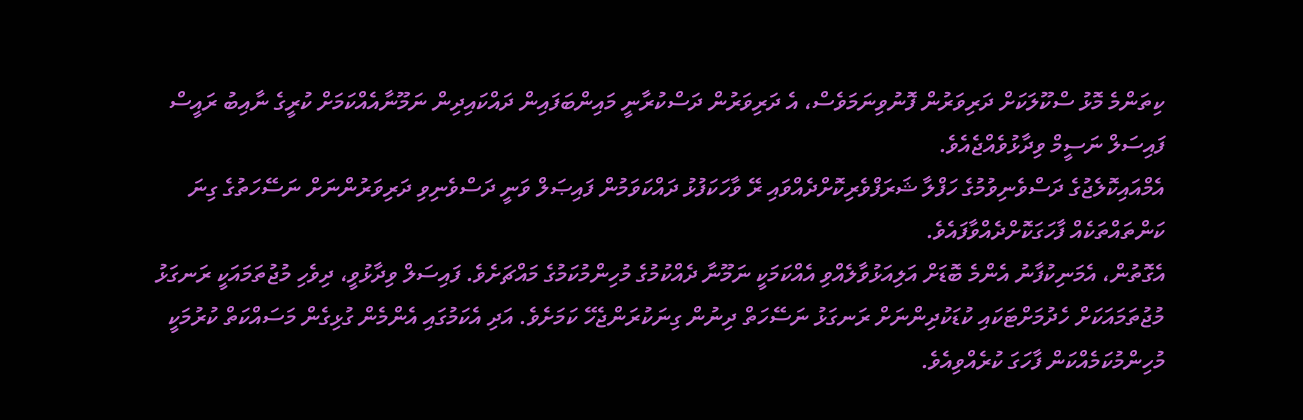ކިތަންމެ މޮޅު ސްކޫލަކަށް ދަރިވަރުން ފޮނުވިނަމަވެސް، އެ ދަރިވަރުން ދަސްކުރާނީ މައިންބަފައިން ދައްކައިދިން ނަމޫނާއެއްކަމަށް ކުރީގެ ނާއިބު ރައީސް ފައިސަލް ނަސީމް ވިދާޅުވެއްޖެއެވެ.
އެމްއައިކޮލެޖުގެ ދަސްވެނިވުމުގެ ހަފްލާ ޝަރަފްވެރިކޮށްދެއްވައި ރޭ ވާހަކަފުޅު ދައްކަވަމުން ފައިޞަލް ވަނީ ދަސްވެނިވި ދަރިވަރުންނަށް ނަސޭހަތުގެ ގިނަ ކަންތައްތަކެއް ފާހަގަކޮށްދެއްވާފައެވެ.
އެގޮތުން، އެމަނިކުފާނު އެންމެ ބޮޑަށް އަލިއަޅުވާލެއްވި އެއްކަމަކީ ނަމޫނާ ދެއްކުމުގެ މުހިންމުކަމުގެ މައްޗަށެވެ. ފައިސަލް ވިދާޅުވީ، ދިވެހި މުޖުތަމައަކީ ރަނގަޅު މުޖުތަމައަކަށް ހެދުމަށްޓަކައި ކުޑަކުދިންނަށް ރަނގަޅު ނަސޭހަތް ދިނުން ގިނަކުރަންޖެހޭ ކަމަށެވެ. އަދި އެކަމުގައި އެންމެން ގުޅިގެން މަސައްކަތް ކުރުމަކީ މުހިންމުކަމެއްކަން ފާހަގަ ކުރެއްވިއެވެ.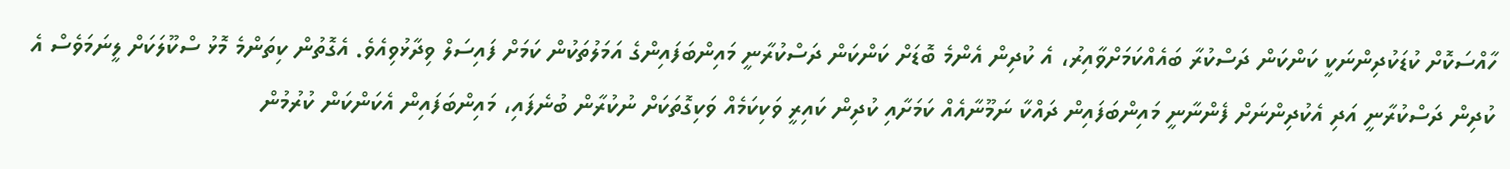ހާއްސަކޮށް ކުޑަކުދިންނަކީ ކަންކަން ދަސްކުރާ ބައެއްކަމަށްވާއިރު، އެ ކުދިން އެންމެ ބޮޑަށް ކަންކަން ދަސްކުރާނީ މައިންބަފައިންގެ އަމަލުތަކުން ކަމަށް ފައިސަލް ވިދާޅުވިއެވެ. އެގޮތުން ކިތަންމެ މޮޅު ސްކޫލަކަށް ލީނަމަވެސް އެ ކުދިން ދަސްކުރާނީ އަދި އެކުދިންނަށް ފެންނާނީ މައިންބަފައިން ދައްކާ ނަމޫނާއެއް ކަމަށާއި ކުދިން ކައިރީ ވަކިކަމެއް ވަކިގޮތަކަށް ނުކުރާން ބުނެފައި، މައިންބަފައިން އެކަންކަން ކުރުމުން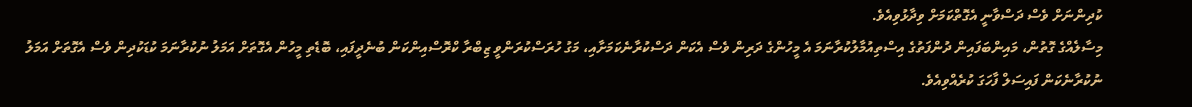ކުދިންނަށް ވެސް ދަސްވާނީ އެގޮތްކަމަށް ވިދާޅުވިއެވެ.
މިސާލެއްގެ ގޮތުން، މައިންބަފައިން ދުންފަތުގެ އިސްތިއުމާލުކުރާނަމަ އެ މީހުންގެ ދަރިން ވެސް އެކަން ދަސްކުރާނެކަމަށާއި، މަގު ހުރަސްކުރަންވީ ޒިބްރާ ކްރޮސްއިންކަން ބުނެދީފައި، ބޮޑެތި މީހުން އެގޮތަށް އަމަލު ނުކުރާނަމަ ކުޑަކުދިން ވެސް އެގޮތަށް އަމަލު ނުކުރާނެކަން ފައިސަލް ފާހަގަ ކުރެއްވިއެވެ.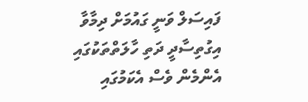ފައިސަލް ވަނީ ގައުމަށް ދިމާވާ އިގުތިސާދީ ދަތި ހާލަތްތަކުގައި އެންމެން ވެސް އެކަމުގައި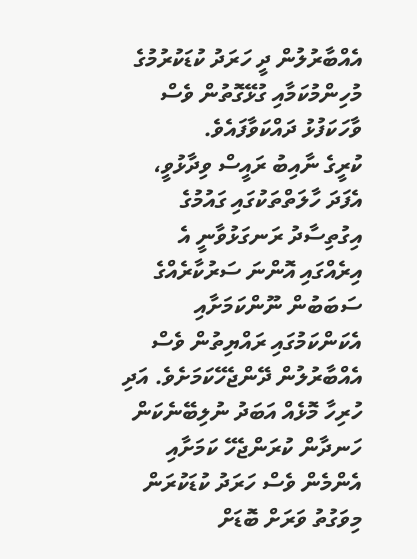އެއްބާރުލުން ދީ ހަރަދު ކުޑަކުރުމުގެ މުހިންމުކަމާއި ގުޅޭގޮތުން ވެސް ވާހަކަފުޅު ދައްކަވާފައެވެ.
ކުރީގެ ނާއިބު ރައީސް ވިދާޅުވީ، އެފަދަ ހާލަތްތަކުގައި ގައުމުގެ އިގުތިސާދު ރަނގަޅުވާނީ އެ އިރެއްގައި އޮންނަ ސަރުކާރެއްގެ ސަބަބުން ނޫންކަމަށާއި އެކަންކަމުގައި ރައްޔިތުން ވެސް އެއްބާރުލުން ދޭންޖެހޭކަމަށެވެ. އަދި ހުރިހާ މޮޅެއް އަބަދު ނުލިބޭނެކަން ހަނދާން ކުރަންޖެހޭ ކަމަށާއި އެންމެން ވެސް ހަރަދު ކުޑަކުރަން މިވަގުތު ވަރަށް ބޮޑަށް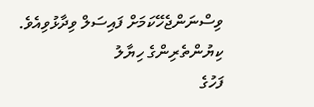ވިސްނަންޖެހޭކަމަށް ފައިސަލް ވިދާޅުވިއެވެ.
ކިޔުންތެރިންގެ ހިޔާލު
ފަހުގެ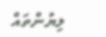ލިޔުންތައް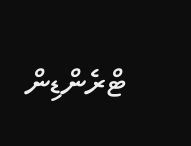ޓްރެންޑިން